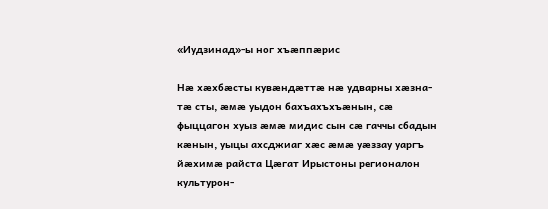«Иудзинад»-ы ног хъæппæрис

Нæ хæхбæсты кувæндæттæ нæ удварны хæзна- тæ сты, æмæ уыдон бахъахъхъæнын, сæ фыццагон хуыз æмæ мидис сын сæ гаччы сбадын кæнын, уыцы ахсджиаг хæс æмæ уæззау уаргъ йæхимæ райста Цæгат Ирыстоны регионалон культурон-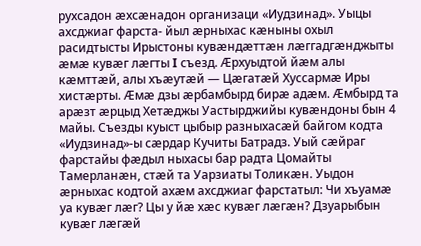рухсадон æхсæнадон организаци «Иудзинад». Уыцы ахсджиаг фарста- йыл æрныхас кæныны охыл расидтысты Ирыстоны кувæндæттæн лæггадгæнджыты æмæ кувæг лæгты I съезд. Æрхуыдтой йæм алы кæмттæй, алы хъæутæй — Цæгатæй Хуссармæ Иры хистæрты. Æмæ дзы æрбамбырд бирæ адæм. Æмбырд та арæзт æрцыд Хетæджы Уастырджийы кувæндоны бын 4 майы. Съезды куыст цыбыр разныхасæй байгом кодта «Иудзинад»-ы сæрдар Кучиты Батрадз. Уый сæйраг фарстайы фæдыл ныхасы бар радта Цомайты Тамерланæн, стæй та Уарзиаты Толикæн. Уыдон æрныхас кодтой ахæм ахсджиаг фарстатыл: Чи хъуамæ уа кувæг лæг? Цы у йæ хæс кувæг лæгæн? Дзуарыбын кувæг лæгæй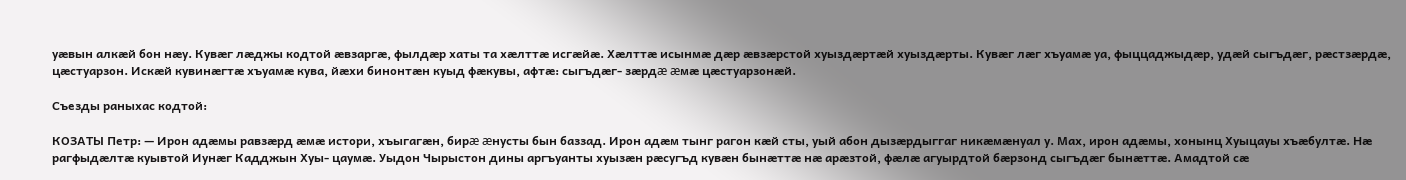уæвын алкæй бон нæу. Кувæг лæджы кодтой æвзаргæ, фылдæр хаты та хæлттæ исгæйæ. Хæлттæ исынмæ дæр æвзæрстой хуыздæртæй хуыздæрты. Кувæг лæг хъуамæ уа, фыццаджыдæр, удæй сыгъдæг, рæстзæрдæ, цæстуарзон. Искæй кувинæгтæ хъуамæ кува, йæхи бинонтæн куыд фæкувы, афтæ: сыгъдæг- зæрдæ æмæ цæстуарзонæй.

Съезды раныхас кодтой:

КОЗАТЫ Петр: — Ирон адæмы равзæрд æмæ истори, хъыгагæн, бирæ æнусты бын баззад. Ирон адæм тынг рагон кæй сты, уый абон дызæрдыггаг никæмæнуал у. Мах, ирон адæмы, хонынц Хуыцауы хъæбултæ. Нæ рагфыдæлтæ куывтой Иунæг Кадджын Хуы- цаумæ. Уыдон Чырыстон дины аргъуанты хуызæн рæсугъд кувæн бынæттæ нæ арæзтой, фæлæ агуырдтой бæрзонд сыгъдæг бынæттæ. Амадтой сæ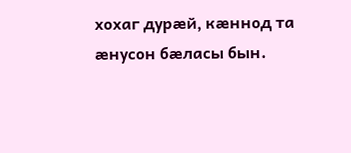хохаг дурæй, кæннод та æнусон бæласы бын.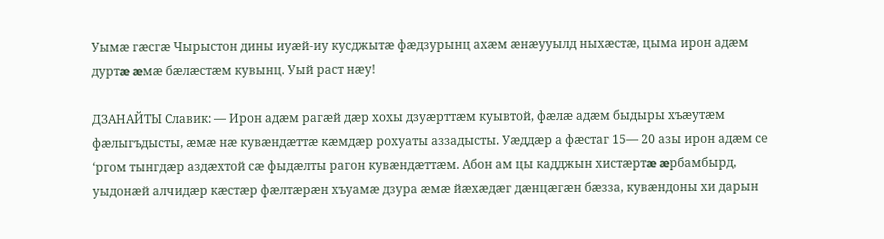Уымæ гæсгæ Чырыстон дины иуæй-иу кусджытæ фæдзурынц ахæм æнæууылд ныхæстæ, цыма ирон адæм дуртæ æмæ бæлæстæм кувынц. Уый раст нæу!

ДЗАНАЙТЫ Славик: — Ирон адæм рагæй дæр хохы дзуæрттæм куывтой, фæлæ адæм быдыры хъæутæм фæлыгъдысты, æмæ нæ кувæндæттæ кæмдæр рохуаты аззадысты. Уæддæр а фæстаг 15— 20 азы ирон адæм се ‘ргом тынгдæр аздæхтой сæ фыдæлты рагон кувæндæттæм. Абон ам цы кадджын хистæртæ æрбамбырд, уыдонæй алчидæр кæстæр фæлтæрæн хъуамæ дзура æмæ йæхæдæг дæнцæгæн бæзза, кувæндоны хи дарын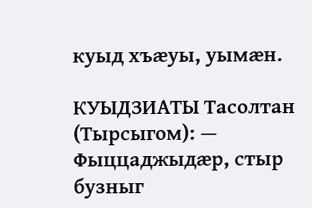куыд хъæуы, уымæн.

КУЫДЗИАТЫ Тасолтан (Тырсыгом): — Фыццаджыдæр, стыр бузныг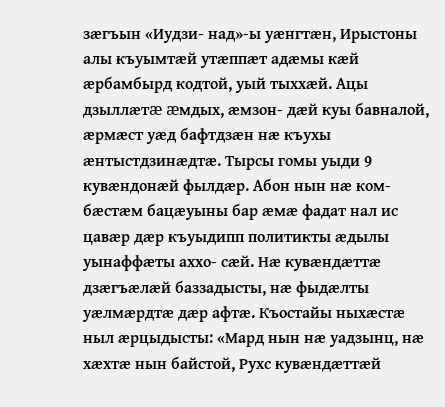зæгъын «Иудзи- над»-ы уæнгтæн, Ирыстоны алы къуымтæй утæппæт адæмы кæй æрбамбырд кодтой, уый тыххæй. Ацы дзыллæтæ æмдых, æмзон- дæй куы бавналой, æрмæст уæд бафтдзæн нæ къухы æнтыстдзинæдтæ. Тырсы гомы уыди 9 кувæндонæй фылдæр. Абон нын нæ ком- бæстæм бацæуыны бар æмæ фадат нал ис цавæр дæр къуыдипп политикты æдылы уынаффæты аххо- сæй. Нæ кувæндæттæ дзæгъæлæй баззадысты, нæ фыдæлты уæлмæрдтæ дæр афтæ. Къостайы ныхæстæ ныл æрцыдысты: «Мард нын нæ уадзынц, нæ хæхтæ нын байстой, Рухс кувæндæттæй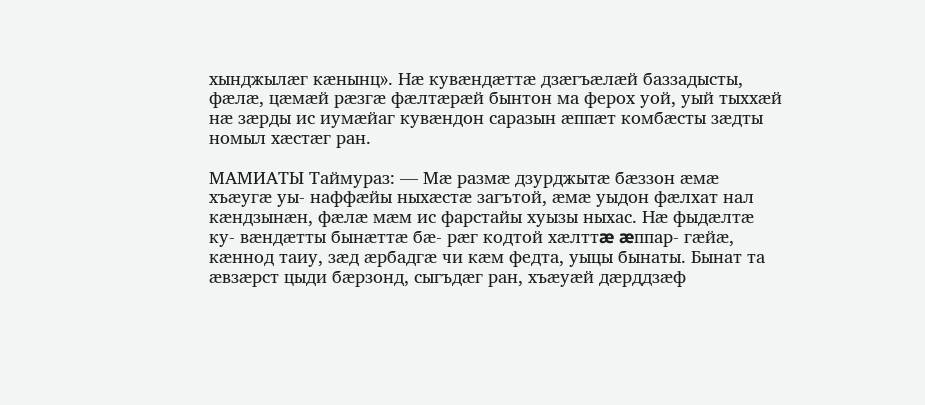хынджылæг кæнынц». Нæ кувæндæттæ дзæгъæлæй баззадысты, фæлæ, цæмæй рæзгæ фæлтæрæй бынтон ма ферох уой, уый тыххæй нæ зæрды ис иумæйаг кувæндон саразын æппæт комбæсты зæдты номыл хæстæг ран.

МАМИАТЫ Таймураз: — Мæ размæ дзурджытæ бæззон æмæ хъæугæ уы- наффæйы ныхæстæ загътой, æмæ уыдон фæлхат нал кæндзынæн, фæлæ мæм ис фарстайы хуызы ныхас. Нæ фыдæлтæ ку- вæндæтты бынæттæ бæ- рæг кодтой хæлттæ æппар- гæйæ, кæннод таиу, зæд æрбадгæ чи кæм федта, уыцы бынаты. Бынат та æвзæрст цыди бæрзонд, сыгъдæг ран, хъæуæй дæрддзæф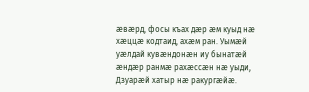æвæрд, фосы къах дæр æм куыд нæ хæццæ кодтаид, ахæм ран. Уымæй уæлдай кувæндонæн иу бынатæй æндæр ранмæ рахæссæн нæ уыди, Дзуарæй хатыр нæ ракургæйæ.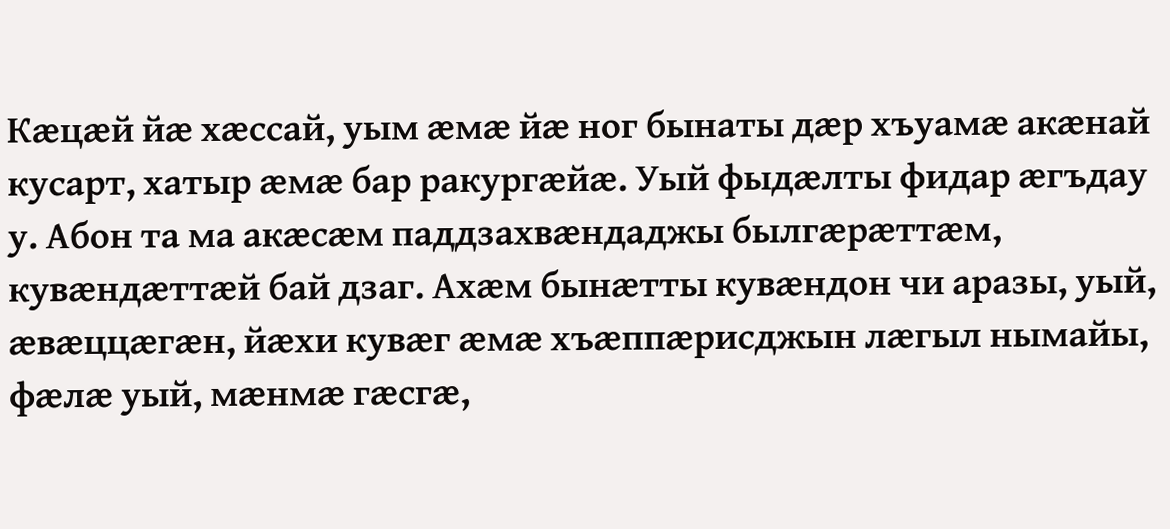Кæцæй йæ хæссай, уым æмæ йæ ног бынаты дæр хъуамæ акæнай кусарт, хатыр æмæ бар ракургæйæ. Уый фыдæлты фидар æгъдау у. Абон та ма акæсæм паддзахвæндаджы былгæрæттæм, кувæндæттæй бай дзаг. Ахæм бынæтты кувæндон чи аразы, уый, æвæццæгæн, йæхи кувæг æмæ хъæппæрисджын лæгыл нымайы, фæлæ уый, мæнмæ гæсгæ,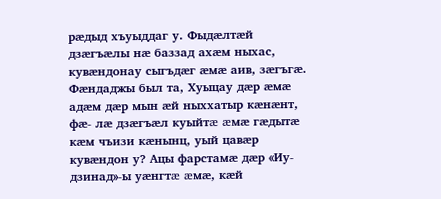рæдыд хъуыддаг у. Фыдæлтæй дзæгъæлы нæ баззад ахæм ныхас, кувæндонау сыгъдæг æмæ аив, зæгъгæ. Фæндаджы был та, Хуыцау дæр æмæ адæм дæр мын æй ныххатыр кæнæнт, фæ- лæ дзæгъæл куыйтæ æмæ гæдытæ кæм чъизи кæнынц, уый цавæр кувæндон у? Ацы фарстамæ дæр «Иу- дзинад»-ы уæнгтæ æмæ, кæй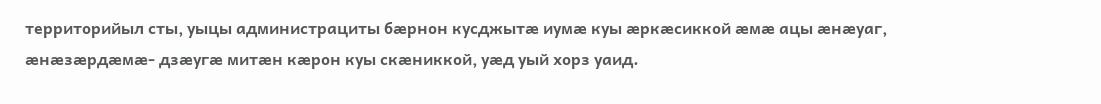территорийыл сты, уыцы администрациты бæрнон кусджытæ иумæ куы æркæсиккой æмæ ацы æнæуаг, æнæзæрдæмæ- дзæугæ митæн кæрон куы скæниккой, уæд уый хорз уаид.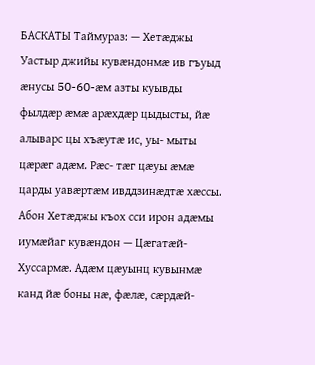БАСКАТЫ Таймураз: — Хетæджы Уастыр джийы кувæндонмæ ив гъуыд æнусы 50-60-æм азты куывды фылдæр æмæ арæхдæр цыдысты, йæ алыварс цы хъæутæ ис, уы- мыты цæрæг адæм. Рæс- тæг цæуы æмæ царды уавæртæм ивддзинæдтæ хæссы. Абон Хетæджы къох сси ирон адæмы иумæйаг кувæндон — Цæгатæй-Хуссармæ. Адæм цæуынц кувынмæ канд йæ боны нæ, фæлæ, сæрдæй-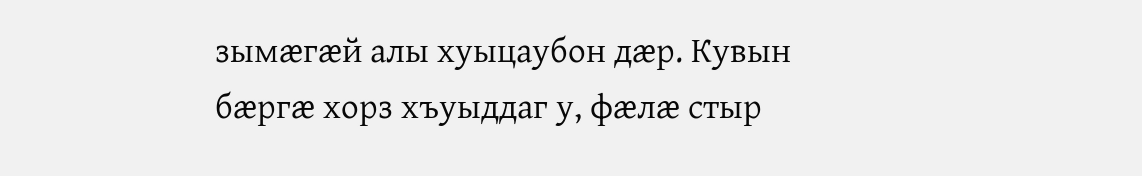зымæгæй алы хуыцаубон дæр. Кувын бæргæ хорз хъуыддаг у, фæлæ стыр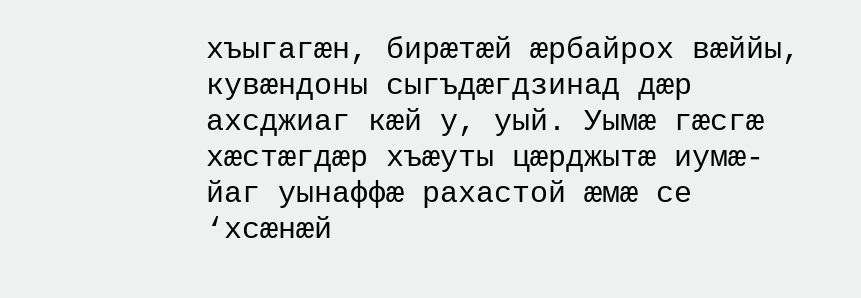хъыгагæн, бирæтæй æрбайрох вæййы, кувæндоны сыгъдæгдзинад дæр ахсджиаг кæй у, уый. Уымæ гæсгæ хæстæгдæр хъæуты цæрджытæ иумæ- йаг уынаффæ рахастой æмæ се ‘хсæнæй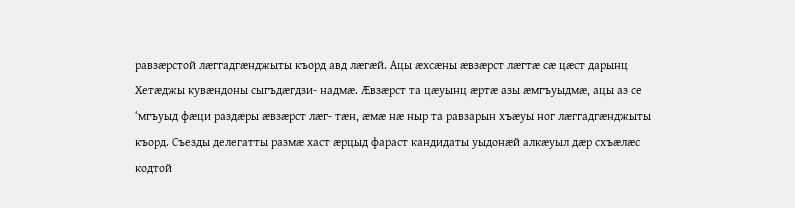равзæрстой лæггадгæнджыты къорд авд лæгæй. Ацы æхсæны æвзæрст лæгтæ сæ цæст дарынц Хетæджы кувæндоны сыгъдæгдзи- надмæ. Æвзæрст та цæуынц æртæ азы æмгъуыдмæ, ацы аз се ‘мгъуыд фæци раздæры æвзæрст лæг- тæн, æмæ нæ ныр та равзарын хъæуы ног лæггадгæнджыты къорд. Съезды делегатты размæ хаст æрцыд фараст кандидаты уыдонæй алкæуыл дæр схъæлæс кодтой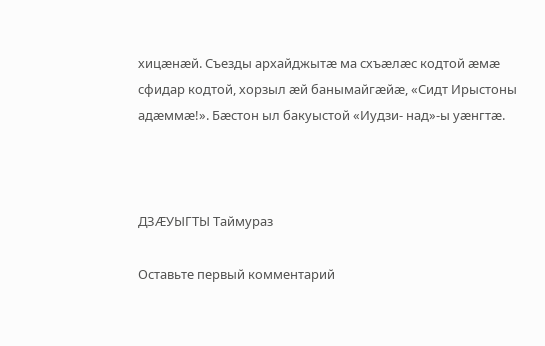хицæнæй. Съезды архайджытæ ма схъæлæс кодтой æмæ сфидар кодтой, хорзыл æй банымайгæйæ, «Сидт Ирыстоны адæммæ!». Бæстон ыл бакуыстой «Иудзи- над»-ы уæнгтæ.



ДЗÆУЫГТЫ Таймураз

Оставьте первый комментарий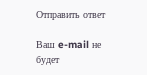Отправить ответ

Ваш e-mail не будет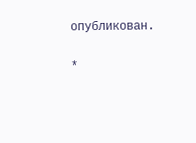опубликован.


*